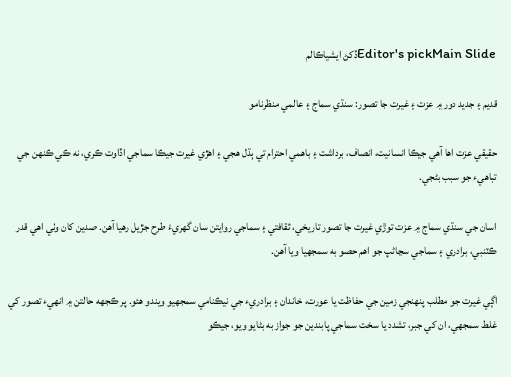Editor's pickMain Slideڏکڻ ايشياڪالم

قديم ۽ جديد دور ۾ عزت ۽ غيرت جا تصور: سنڌي سماج ۽ عالمي منظرنامو

حقيقي عزت اها آهي جيڪا انسانيت، انصاف، برداشت ۽ باهمي احترام تي ٻڌل هجي ۽ اهڙي غيرت جيڪا سماجي اڏاوت ڪري، نه ڪي ڪنهن جي تباهيء جو سبب بڻجي.

اسان جي سنڌي سماج ۾ عزت توڙي غيرت جا تصور تاريخي، ثقافتي ۽ سماجي روايتن سان گهريءَ طرح جڙيل رهيا آهن. صدين کان وٺي اهي قدر ڪٽنبي، برادري ۽ سماجي سڃاڻپ جو اهم حصو به سمجهيا ويا آهن.

اڳي غيرت جو مطلب پنهنجي زمين جي حفاظت يا عورت، خاندان ۽ برادريء جي نيڪنامي سمجهيو ويندو هئو. پر ڪجهه حالتن ۾ انهيء تصور کي غلط سمجهي، ان کي جبر، تشدد يا سخت سماجي پابندين جو جواز به بڻايو ويو، جيڪو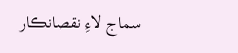سماج لاءِ نقصانڪار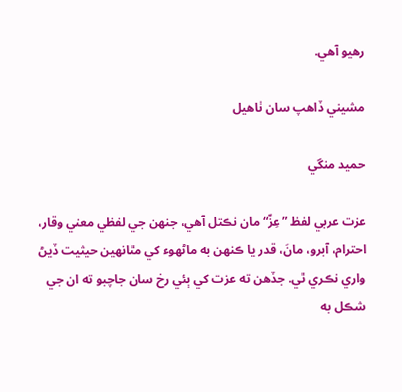رهيو آهي.

مشيني ڏاھپ سان ٺاھيل

حميد منگي

عزت عربي لفظ ”عِزّ“ مان نڪتل آهي، جنهن جي لفظي معني وقار، احترام، آبرو، مانَ، قدر يا ڪنهن به ماڻهوء کي مٿانهين حيثيت ڏيڻ واري نڪري ٿي. جڏهن ته عزت کي ٻئي رخ سان جاچبو ته ان جي شڪل به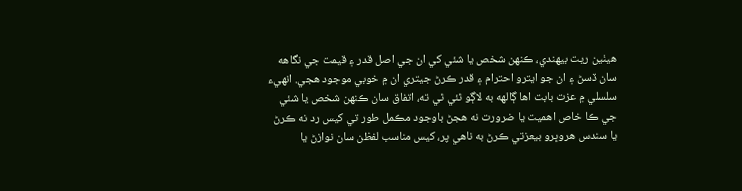هيٺين ريت بيهندي، ڪنهن شخص يا شئي کي ان جي اصل قدر ۽ قيمت جي نگاهه سان ڏسڻ ۽ ان جو ايترو احترام ۽ قدر ڪرڻ جيتري ان ۾ خوبي موجود هجي. انهيء سلسلي ۾ عزت بابت اها ڳالهه به لاڳو ٿئي ٿي ته، اتفاق سان ڪنهن شخص يا شئي جي ڪا خاص اهميت يا ضرورت نه هجڻ باوجود مڪمل طور تي کيس رد نه ڪرڻ يا سندس هروڀرو بيعزتي ڪرڻ به ناهي پر، کيس مناسب لفظن سان نوازڻ يا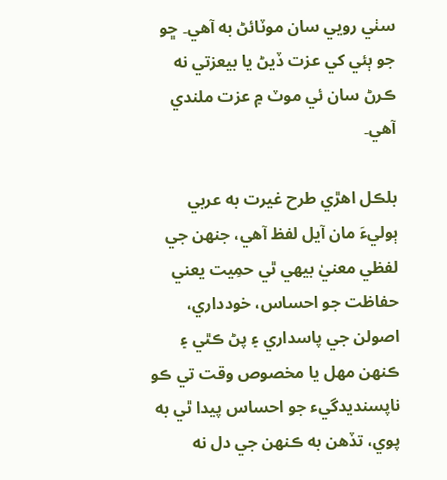سٺي رويي سان موٽائڻ به آهي۔ ڇو جو ٻئي کي عزت ڏيڻ يا بيعزتي نه ڪرڻ سان ئي موٽ ۾ عزت ملندي آهي۔

بلڪل اهڙي طرح غيرت به عربي ٻوليءَ مان آيل لفظ آهي، جنهن جي لفظي معنيٰ بيهي ٿي حمِيت يعني حفاظت جو احساس، خودداري، اصولن جي پاسداري ۽ پڻ ڪٿي ۽ ڪنهن مهل يا مخصوص وقت تي ڪو ناپسنديدگيء جو احساس پيدا ٿي به پوي، تڏهن به ڪنهن جي دل نه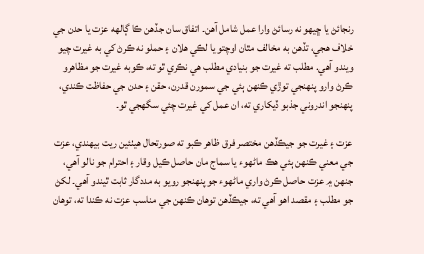رنجائڻ يا ڇيهو نه رسائڻ وارا عمل شامل آهن۔ اتفاق سان جڏهن ڪا ڳالهه عزت يا حدن جي خلاف هجي، تڏهن به مخالف مٿان اوچتو يا لڪي هلان ۽ حملو نه ڪرڻ کي به غيرت چيو ويندو آهي. مطلب ته غيرت جو بنيادي مطلب هي نڪري ٿو ته، ڪوبه غيرت جو مظاهرو ڪرڻ وارو پنهنجي توڙي ڪنهن ٻئي جي سمورن قدرن، حقن ۽ حدن جي حفاظت ڪندي، پنهنجو اندروني جذبو ڏيکاري ته، ان عمل کي غيرت چئي سگهجي ٿو۔

عزت ۽ غيرت جو جيڪڏهن مختصر فرق ظاهر ڪبو ته صورتحال هيٺئين ريت بيهندي، عزت جي معني ڪنهن ٻئي هڪ ماڻهوء يا سماج مان حاصل ڪيل وقار ۽ احترام جو نالو آهي، جنهن ۾ عزت حاصل ڪرڻ واري ماڻهوء جو پنهنجو رويو به مددگار ثابت ٿيندو آهي۔ لکڻ جو مطلب ۽ مقصد اهو آهي ته، جيڪڏهن توهان ڪنهن جي مناسب عزت نه ڪندا ته، توهان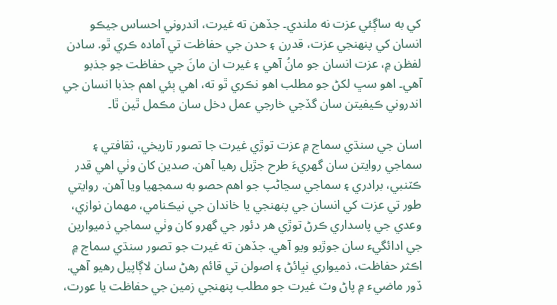کي به ساڳئي عزت نه ملندي۔ جڏهن ته غيرت، اندروني احساس جيڪو انسان کي پنهنجي عزت، قدرن ۽ حدن جي حفاظت تي آماده ڪري ٿو. سادن لفظن ۾، عزت انسان جو مانُ آهي ۽ غيرت ان مانَ جي حفاظت جو جذبو آهي۔ اهو سڀ لکڻ جو مطلب اهو نڪري ٿو ته، اهي ٻئي اهم جذبا انسان جي اندروني ڪيفيتن سان گڏجي خارجي عمل دخل سان مڪمل ٿين ٿا۔

اسان جي سنڌي سماج ۾ عزت توڙي غيرت جا تصور تاريخي، ثقافتي ۽ سماجي روايتن سان گهريءَ طرح جڙيل رهيا آهن. صدين کان وٺي اهي قدر ڪٽنبي، برادري ۽ سماجي سڃاڻپ جو اهم حصو به سمجهيا ويا آهن. روايتي طور تي عزت کي انسان جي پنهنجي يا خاندان جي نيڪنامي، مهمان نوازي، وعدي جي پاسداري ڪرڻ توڙي هر دئور جي گهرو کان وٺي سماجي ذميوارين جي ادائگيء سان جوڙيو ويو آهي. جڏهن ته غيرت جو تصور سنڌي سماج ۾ اڪثر حفاظت، ذميواري نڀائڻ ۽ اصولن تي قائم رهڻ سان لاڳاپيل رهيو آهي. ڏور ماضيء ۾ پاڻ وٽ غيرت جو مطلب پنهنجي زمين جي حفاظت يا عورت،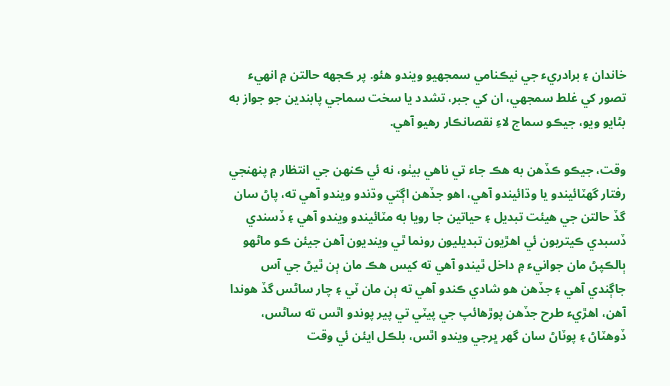خاندان ۽ برادريء جي نيڪنامي سمجهيو ويندو هئو. پر ڪجهه حالتن ۾ انهيء تصور کي غلط سمجهي، ان کي جبر، تشدد يا سخت سماجي پابندين جو جواز به بڻايو ويو، جيڪو سماج لاءِ نقصانڪار رهيو آهي.

وقت، جيڪو ڪڏهن به هڪ جاء تي ناهي بيٺو، نه ئي ڪنهن جي انتظار ۾ پنهنجي رفتار گهٽائيندو يا وڌائيندو آهي، اهو جڏهن اڳتي وڌندو ويندو آهي ته، پاڻ سان گڏ حالتن جي هيئت تبديل ۽ حياتين جا رويا به مٽائيندو ويندو آهي ۽ ڏسندي ڏسبدي ڪيتريون ئي اهڙيون تبديليون رونما ٿي وينديون آهن جيئن ڪو ماڻهو ٻالڪپڻ مان جوانيء ۾ داخل ٿيندو آهي ته کيس هڪ مان ٻن ٿيڻ جي آس جاڳندي آهي ۽ جڏهن هو شادي ڪندو آهي ته ٻن مان ٽي ۽ چار ساڻس گڏ هوندا آهن، اهڙيء طرح جڏهن پوڙهائپ جي پيٽي تي پير پوندو اٿس ته ساڻس، ڏوهٽاڻ ۽ پوٽاڻ سان گهر ڀرجي ويندو اٿس، بلڪل ايئن ئي وقت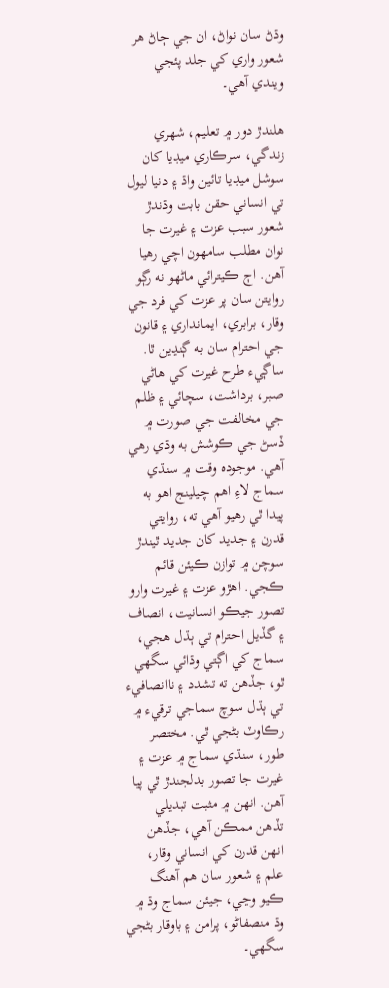وڌڻ سان نواڻ، ان جي ڄاڻ هر شعور واري کي جلد پئجي ويندي آهي۔

هلندڙ دور ۾ تعليم، شهري زندگي، سرڪاري ميڊيا کان سوشل ميڊيا تائين واڌ ۽ دنيا ليول تي انساني حقن بابت وڌندڙ شعور سبب عزت ۽ غيرت جا نوان مطلب سامهون اچي رهيا آهن. اڄ ڪيترائي ماڻهو نه رڳو روايتن سان پر عزت کي فرد جي وقار، برابري، ايمانداري ۽ قانون جي احترام سان به ڳنڍين ٿا. ساڳيء طرح غيرت کي هاڻي صبر، برداشت، سچائي ۽ ظلم جي مخالفت جي صورت ۾ ڏسڻ جي ڪوشش به وڌي رهي آهي. موجوده وقت ۾ سنڌي سماج لاءِ اهم چيلينج اهو به پيدا ٿي رهيو آهي ته، روايتي قدرن ۽ جديد کان جديد ٿيندڙ سوچن ۾ توازن ڪيئن قائم ڪجي. اهڙو عزت ۽ غيرت وارو تصور جيڪو انسانيت، انصاف ۽ گڏيل احترام تي ٻڌل هجي، سماج کي اڳتي وڌائي سگهي ٿو، جڏهن ته تشدد ۽ ناانصافيء تي ٻڌل سوچ سماجي ترقيء ۾ رڪاوٽ بڻجي ٿي. مختصر طور، سنڌي سماج ۾ عزت ۽ غيرت جا تصور بدلجندڙ ٿي پيا آهن. انهن ۾ مثبت تبديلي تڏهن ممڪن آهي، جڏهن انهن قدرن کي انساني وقار، علم ۽ شعور سان هم آهنگ ڪيو وڃي، جيئن سماج وڌ ۾ وڌ منصفاڻو، پرامن ۽ باوقار بڻجي سگهي۔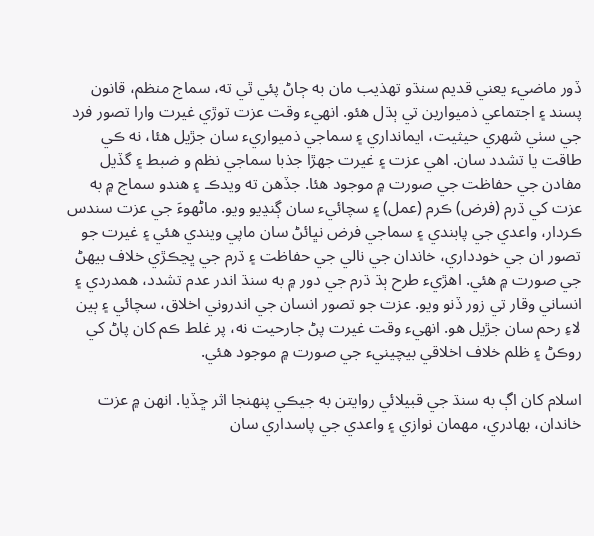ڏور ماضيء يعني قديم سنڌو تهذيب مان به ڄاڻ پئي ٿي ته، سماج منظم، قانون پسند ۽ اجتماعي ذميوارين تي ٻڌل هئو. انهيء وقت عزت توڙي غيرت وارا تصور فرد جي سٺي شهري حيثيت، ايمانداري ۽ سماجي ذميواريء سان جڙيل هئا، نه ڪي طاقت يا تشدد سان. اهي عزت ۽ غيرت جهڙا جذبا سماجي نظم و ضبط ۽ گڏيل مفادن جي حفاظت جي صورت ۾ موجود هئا. جڏهن ته ويدڪ ۽ هندو سماج ۾ به عزت کي ڌرم (فرض) ڪرم (عمل) ۽ سچائيء سان ڳنڍيو ويو. ماڻهوءَ جي عزت سندس ڪردار، واعدي جي پابندي ۽ سماجي فرض نڀائڻ سان ماپي ويندي هئي ۽ غيرت جو تصور ان جي خودداري، خاندان جي نالي جي حفاظت ۽ ڌرم جي ڀڃڪڙي خلاف بيهڻ جي صورت ۾ هئي. اهڙيء طرح ٻڌ ڌرم جي دور ۾ به سنڌ اندر عدم تشدد، همدردي ۽ انساني وقار تي زور ڏنو ويو. عزت جو تصور انسان جي اندروني اخلاق، سچائي ۽ ٻين لاءِ رحم سان جڙيل هو. انهيء وقت غيرت پڻ جارحيت نه، پر غلط ڪم کان پاڻ کي روڪڻ ۽ ظلم خلاف اخلاقي بيچينيء جي صورت ۾ موجود هئي.

اسلام کان اڳ به سنڌ جي قبيلائي روايتن به جيڪي پنهنجا اثر ڇڏيا. انهن ۾ عزت خاندان، بهادري، مهمان نوازي ۽ واعدي جي پاسداري سان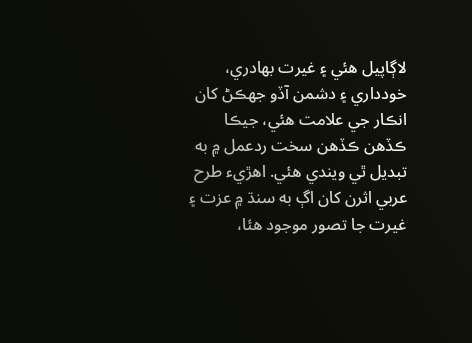لاڳاپيل هئي ۽ غيرت بهادري، خودداري ۽ دشمن آڏو جهڪڻ کان انڪار جي علامت هئي، جيڪا ڪڏهن ڪڏهن سخت ردعمل ۾ به تبديل ٿي ويندي هئي. اهڙيء طرح عربي اثرن کان اڳ به سنڌ ۾ عزت ۽ غيرت جا تصور موجود هئا،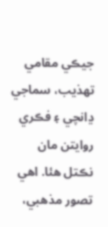جيڪي مقامي تهذيب، سماجي ڍانچي ۽ فڪري روايتن مان نڪتل هئا. اهي تصور مذهبي،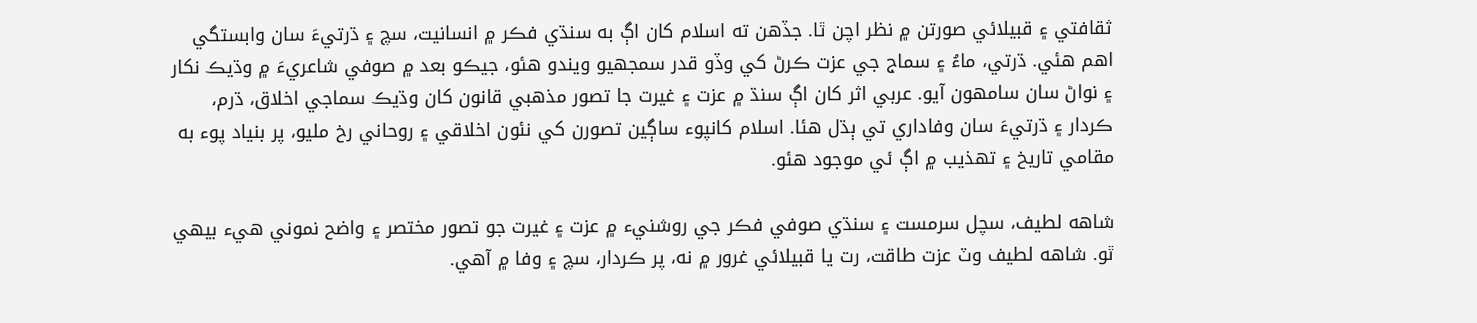ثقافتي ۽ قبيلائي صورتن ۾ نظر اچن ٿا. جڏهن ته اسلام کان اڳ به سنڌي فڪر ۾ انسانيت، سچ ۽ ڌرتيءَ سان وابستگي اهم هئي. ڌرتي، ماءُ ۽ سماج جي عزت ڪرڻ کي وڏو قدر سمجهيو ويندو هئو، جيڪو بعد ۾ صوفي شاعريءَ ۾ وڌيڪ نکار ۽ نواڻ سان سامهون آيو. عربي اثر کان اڳ سنڌ ۾ عزت ۽ غيرت جا تصور مذهبي قانون کان وڌيڪ سماجي اخلاق، ڌرم، ڪردار ۽ ڌرتيءَ سان وفاداري تي ٻڌل هئا. اسلام کانپوء ساڳين تصورن کي نئون اخلاقي ۽ روحاني رخ مليو، پر بنياد پوء به مقامي تاريخ ۽ تهذيب ۾ اڳ ئي موجود هئو.

شاهه لطيف، سچل سرمست ۽ سنڌي صوفي فڪر جي روشنيء ۾ عزت ۽ غيرت جو تصور مختصر ۽ واضح نموني هيء بيهي ٿو. شاهه لطيف وٽ عزت طاقت، رت يا قبيلائي غرور ۾ نه، پر ڪردار، سچ ۽ وفا ۾ آهي.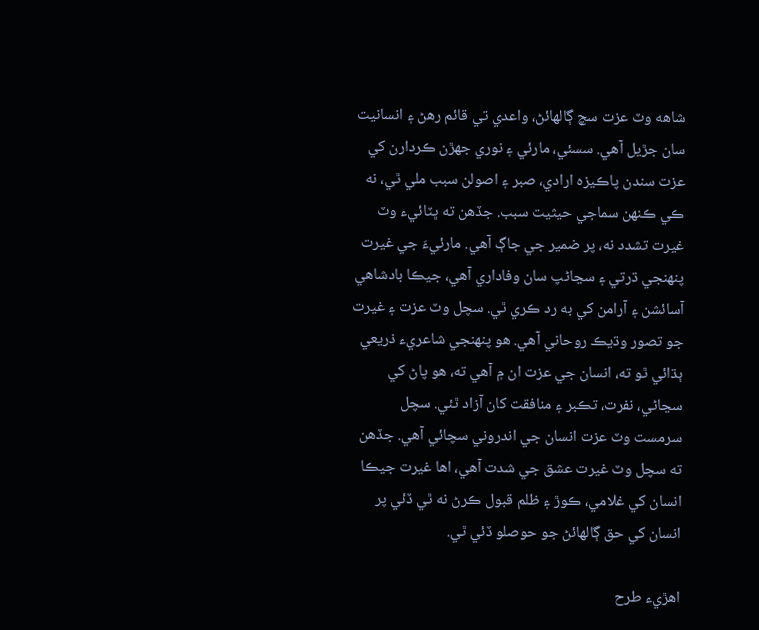شاهه وٽ عزت سچ ڳالهائڻ، واعدي تي قائم رهڻ ۽ انسانيت سان جڙيل آهي. سسئي، مارئي ۽ نوري جهڙن ڪردارن کي عزت سندن پاڪيزه ارادي، صبر ۽ اصولن سبب ملي ٿي، نه ڪي ڪنهن سماجي حيثيت سبب. جڏهن ته ڀٽائيء وٽ غيرت تشدد نه، پر ضمير جي جاڳ آهي. مارئيءَ جي غيرت پنهنجي ڌرتي ۽ سڃاڻپ سان وفاداري آهي، جيڪا بادشاهي آسائشن ۽ آرامن کي به رد ڪري ٿي. سچل وٽ عزت ۽ غيرت جو تصور وڌيڪ روحاني آهي. هو پنهنجي شاعريء ذريعي ٻڌائي ٿو ته، انسان جي عزت ان ۾ آهي ته، هو پاڻ کي سڃاڻي، نفرت، تڪبر ۽ منافقت کان آزاد ٿئي. سچل سرمست وٽ عزت انسان جي اندروني سچائي آهي. جڏهن ته سچل وٽ غيرت عشق جي شدت آهي، اها غيرت جيڪا انسان کي غلامي، ڪوڙ ۽ ظلم قبول ڪرڻ نه ٿي ڏئي پر انسان کي حق ڳالهائڻ جو حوصلو ڏئي ٿي.

اهڙيء طرح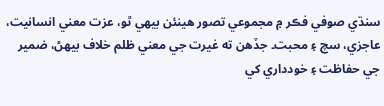سنڌي صوفي فڪر ۾ مجموعي تصور هينئن بيهي ٿو، عزت معني انسانيت، عاجزي، سچ ۽ محبت۔ جڏهن ته غيرت جي معني ظلم خلاف بيهڻ، ضمير جي حفاظت ۽ خودداري کي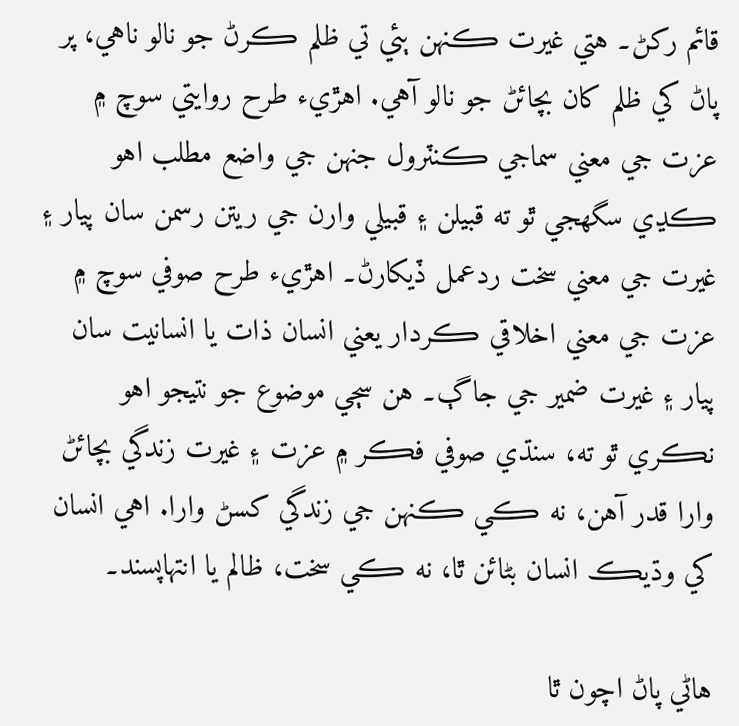قائم رکڻ۔ هتي غيرت ڪنهن ٻئي تي ظلم ڪرڻ جو نالو ناهي، پر پاڻ کي ظلم کان بچائڻ جو نالو آهي. اهڙيء طرح روايتي سوچ ۾ عزت جي معني سماجي ڪنٽرول جنهن جي واضع مطلب اهو ڪڍي سگهجي ٿو ته قبيلن ۽ قبيلي وارن جي ريتن رسمن سان پيار ۽ غيرت جي معني سخت ردعمل ڏيکارڻ۔ اهڙيء طرح صوفي سوچ ۾ عزت جي معني اخلاقي ڪردار يعني انسان ذات يا انسانيت سان پيار ۽ غيرت ضمير جي جاڳ۔ هن سڄي موضوع جو نتيجو اهو نڪري ٿو ته، سنڌي صوفي فڪر ۾ عزت ۽ غيرت زندگي بچائڻ وارا قدر آهن، نه ڪي ڪنهن جي زندگي کسڻ وارا. اهي انسان کي وڌيڪ انسان بڻائن ٿا، نه ڪي سخت، ظالم يا انتهاپسند۔

هاڻي پاڻ اچون ٿا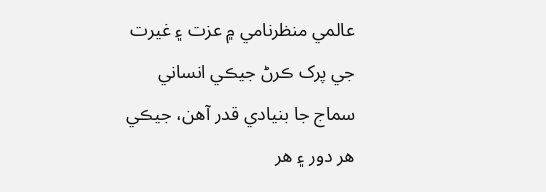عالمي منظرنامي ۾ عزت ۽ غيرت جي پرک ڪرڻ جيڪي انساني سماج جا بنيادي قدر آهن، جيڪي هر دور ۽ هر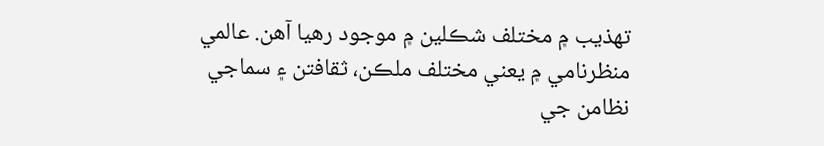تهذيب ۾ مختلف شڪلين ۾ موجود رهيا آهن. عالمي منظرنامي ۾ يعني مختلف ملڪن، ثقافتن ۽ سماجي نظامن جي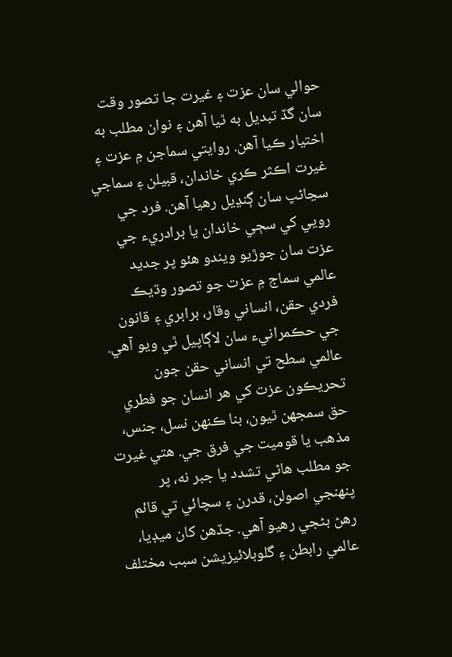حوالي سان عزت ۽ غيرت جا تصور وقت سان گڏ تبديل به ٿيا آهن ۽ نوان مطلب به اختيار ڪيا آهن. روايتي سماجن ۾ عزت ۽ غيرت اڪثر ڪري خاندان، قبيلن ۽ سماجي سڃاڻپ سان ڳنڍيل رهيا آهن. فرد جي رويي کي سڄي خاندان يا برادريء جي عزت سان جوڙيو ويندو هئو پر جديد عالمي سماج ۾ عزت جو تصور وڌيڪ فردي حقن، انساني وقار، برابري ۽ قانون جي حڪمرانيء سان لاڳاپيل ٿي ويو آهي. عالمي سطح تي انساني حقن جون تحريڪون عزت کي هر انسان جو فطري حق سمجهن ٿيون، بنا ڪنهن نسل، جنس، مذهب يا قوميت جي فرق جي. هتي غيرت جو مطلب هاڻي تشدد يا جبر نه، پر پنهنجي اصولن، قدرن ۽ سچائي تي قائم رهڻ بڻجي رهيو آهي. جڏهن کان ميڊيا، عالمي رابطن ۽ گلوبلائيزيشن سبب مختلف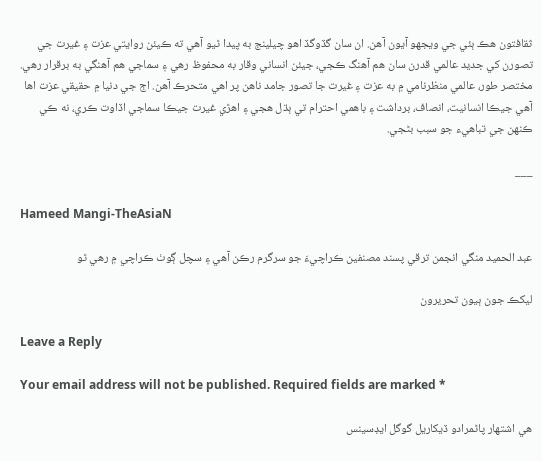ثقافتون هڪ ٻئي جي ويجهو آيون آهن. ان سان گڏوگڏ اهو چيلينج به پيدا ٿيو آهي ته ڪيئن روايتي عزت ۽ غيرت جي تصورن کي جديد عالمي قدرن سان هم آهنگ ڪجي، جيئن انساني وقار به محفوظ رهي ۽ سماجي هم آهنگي به برقرار رهي. مختصر طور، عالمي منظرنامي ۾ به عزت ۽ غيرت جا تصور جامد ناهن پر اهي متحرڪ آهن. اڄ جي دنيا ۾ حقيقي عزت اها آهي جيڪا انسانيت، انصاف، برداشت ۽ باهمي احترام تي ٻڌل هجي ۽ اهڙي غيرت جيڪا سماجي اڏاوت ڪري، نه ڪي ڪنهن جي تباهيء جو سبب بڻجي.

___

Hameed Mangi-TheAsiaN

عبد الحميد منگي انجمن ترقي پسند مصنفين ڪراچيءَ جو سرگرم رڪن آهي ۽ سچل ڳوٺ ڪراچي ۾ رھي ٿو

ليکڪ جون ٻيون تحريرون

Leave a Reply

Your email address will not be published. Required fields are marked *

هي اشتهار پاڻمرادو ڏيکاريل گوگل ايڊسينس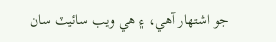جو اشتهار آهي، ۽ هي ويب سائيٽ سان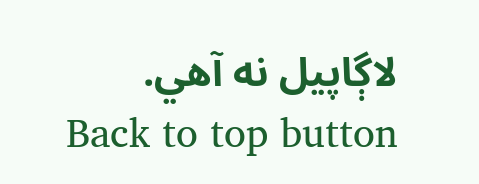لاڳاپيل نه آهي.
Back to top button